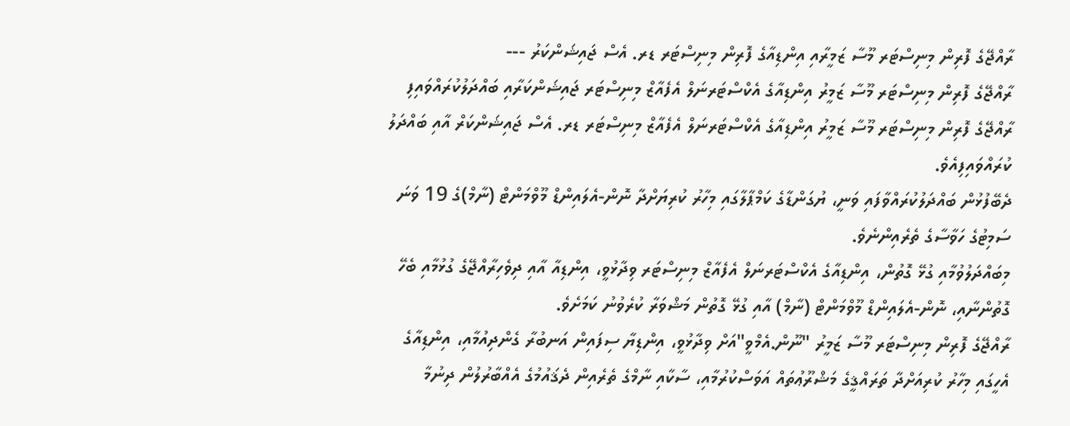ރާއްޖޭގެ ފޮރިން މިނިސްޓަރ މޫސާ ޒަމީރާއި އިންޑިއާގެ ފޮރިން މިނިސްޓަރ ޑރ. އެސް ޖައިޝަންކަރު ---
ރާއްޖޭގެ ފޮރިން މިނިސްޓަރ މޫސާ ޒަމީރު އިންޑިއާގެ އެކްސްޓަރނަލް އެފެއާޒް މިނިސްޓަރ ޖައިޝަންކަރާއި ބައްދަލުކުރައްވައިފި
ރާއްޖޭގެ ފޮރިން މިނިސްޓަރ މޫސާ ޒަމީރު އިންޑިއާގެ އެކްސްޓަރނަލް އެފެއާޒް މިނިސްޓަރ ޑރ. އެސް ޖައިޝަންކަރް އާއި ބައްދަލު ކުރައްވައިފިއެވެ.
ދެބޭފުޅުން ބައްދަލުކުރައްވާފައި ވަނީ، ޔުގަންޑާގެ ކަމްޕާލާގައި މިހާރު ކުރިޔަށްދާ ނޮން-އެލައިންޑް މޫވްމަންޓް (ނާމް)ގެ 19 ވަނަ ސަމިޓުގެ ހަވާސާގެ ތެރެއިންނެވެ.
މިބައްދަލުވުމާއި ގުޅޭ ގޮތުން، އިންޑިއާގެ އެކްސްޓަރނަލް އެފެއާޒް މިނިސްޓަރ ވިދާޅުވީ، އިންޑިއާ އާއި ދިވެހިރާއްޖޭގެ ގުޅުމާއި ބެހޭ ގޮތުންނާއި، ނޮން-އެލައިންޑް މޫވްމަންޓް (ނާމް) އާއި ގުޅޭ ގޮތުން މަޝްވަރާ ކުރެވުނު ކަމަށެވެ.
ރާއްޖޭގެ ފޮރިން މިނިސްޓަރ މޫސާ ޒަމީރު "ނޫން.އެމްވީ"އަށް ވިދާޅުވީ، އިންޑިޔާ ސިފައިން އަނބުރާ ގެންދިއުމާއި، އިންޑިއާގެ އެހީގައި މިހާރު ކުރިއަށްދާ ތަރައްޤީގެ މަޝްރޫޢުތައް އަވަސްކުރުމާއި، ސާކާއި ނާމްގެ ތެރެއިން ދެޤައުމުގެ އެއްބާރުލުން ދިނުމާ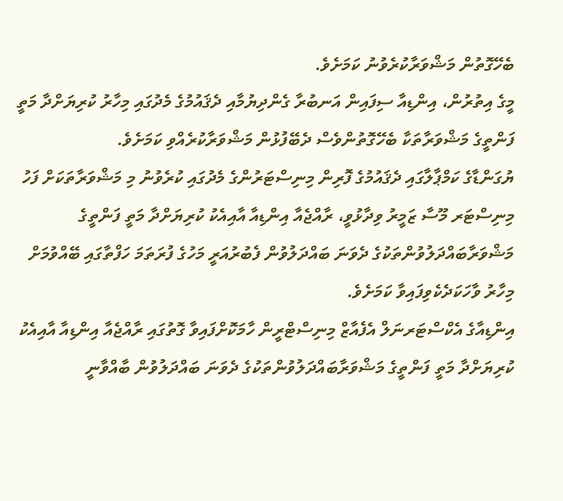ބެހޭގޮތުން މަޝްވަރާކުރެވުނު ކަމަށެވެ.
މީގެ އިތުރުން، އިންޑިއާ ސިފައިން އަނބުރާ ގެންދިޔުމާއި ދެޤައުމުގެ މެދުގައި މިހާރު ކުރިޔަށްދާ މަތީ ފަންތީގެ މަޝްވަރާތަކާ ބެހޭގޮތުންވެސް ދެބޭފުޅުން މަޝްވަރާކުރެއްވި ކަމަށެވެ.
ޔުގަންޑާގެ ކަމްޕާލާގައި ދެޤައުމުގެ ފޮރިން މިނިސްޓަރުންގެ މެދުގައި ކުރެވުނު މި މަޝްވަރާތަކަށް ފަހު މިނިސްޓަރ މޫސާ ޒަމީރު ވިދާޅުވީ، ރާއްޖެއާ އިންޑިއާ އާއިއެކު ކުރިޔަށްދާ މަތީ ފަންތީގެ މަޝްވަރާބައްދަލުވުންތަކުގެ ދެވަނަ ބައްދަލުވުން ފެބުރުއަރީ މަހުގެ ފުރަތަމަ ހަފްތާގައި ބޭއްވުމަށް މިހާރު ވާހަކަދެކެވިފައިވާ ކަމަށެވެ.
އިންޑިއާގެ އެކްސްޓަރނަލް އެފެއާޒް މިނިސްޓްރީން ހާމަކޮށްފައިވާ ގޮތުގައި ރާއްޖެއާ އިންޑިއާ އާއިއެކު ކުރިޔަށްދާ މަތީ ފަންތީގެ މަޝްވަރާބައްދަލުވުންތަކުގެ ދެވަނަ ބައްދަލުވުން ބާއްވާނީ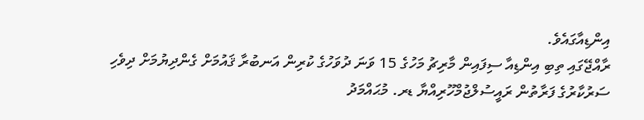އިންޑިއާގައެވެ.
ރާއްޖޭގައި ތިބި އިންޑިއާ ސިފައިން މާރިޗު މަހުގެ 15 ވަނަ ދުވަހުގެ ކުރިން އަނބުރާ ޤައުމަށް ގެންދިޔުމަށް ދިވެހި ސަރުކާރުގެ ފަރާތުން ރައީސުލްޖުމްހޫރިއްޔާ ޑރ. މުޙައްމަދު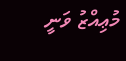މުޢިއްޒު ވަނީ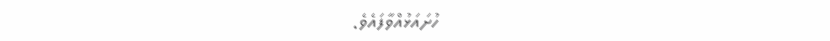ހުށައަޅުއްވާފައެވެ.